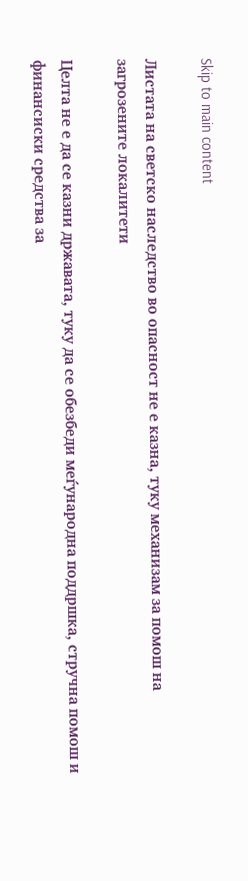Skip to main content

Листата на светско наследство во опасност не е казна, туку механизам за помош на загрозените локалитети

Целта не е да се казни државата, туку да се обезбеди меѓународна поддршка, стручна помош и финансиски средства за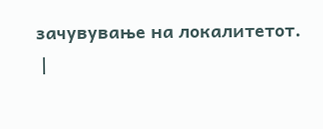зачувување на локалитетот.
 |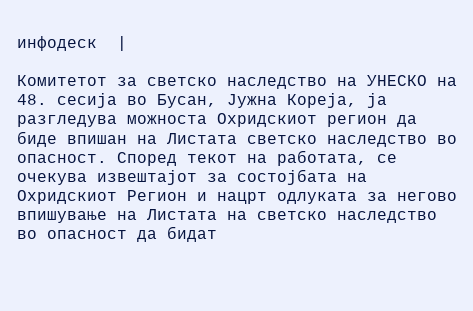инфодеск  |

Комитетот за светско наследство на УНЕСКО на 48. сесија во Бусан, Јужна Кореја, ја разгледува можноста Охридскиот регион да биде впишан на Листата светско наследство во опасност. Според текот на работата, се очекува извештајот за состојбата на Охридскиот Регион и нацрт одлуката за негово впишување на Листата на светско наследство во опасност да бидат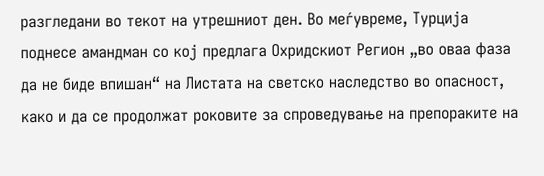разгледани во текот на утрешниот ден. Во меѓувреме, Турција поднесе амандман со кој предлага Охридскиот Регион „во оваа фаза да не биде впишан“ на Листата на светско наследство во опасност, како и да се продолжат роковите за спроведување на препораките на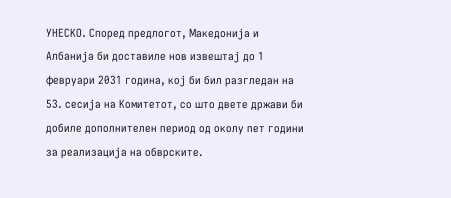УНЕСКО. Според предлогот, Македонија и Албанија би доставиле нов извештај до 1 февруари 2031 година, кој би бил разгледан на 53. сесија на Комитетот, со што двете држави би добиле дополнителен период од околу пет години за реализација на обврските.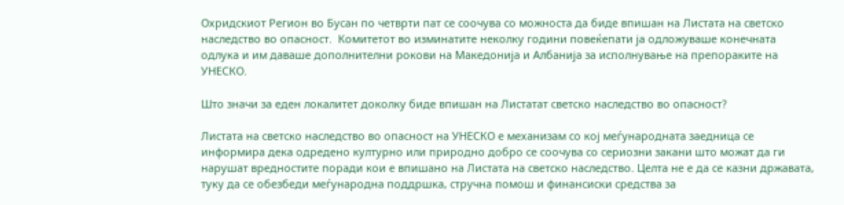Охридскиот Регион во Бусан по четврти пат се соочува со можноста да биде впишан на Листата на светско наследство во опасност.  Комитетот во изминатите неколку години повеќепати ја одложуваше конечната одлука и им даваше дополнителни рокови на Македонија и Албанија за исполнување на препораките на УНЕСКО.

Што значи за еден локалитет доколку биде впишан на Листатат светско наследство во опасност?

Листата на светско наследство во опасност на УНЕСКО е механизам со кој меѓународната заедница се информира дека одредено културно или природно добро се соочува со сериозни закани што можат да ги нарушат вредностите поради кои е впишано на Листата на светско наследство. Целта не е да се казни државата, туку да се обезбеди меѓународна поддршка, стручна помош и финансиски средства за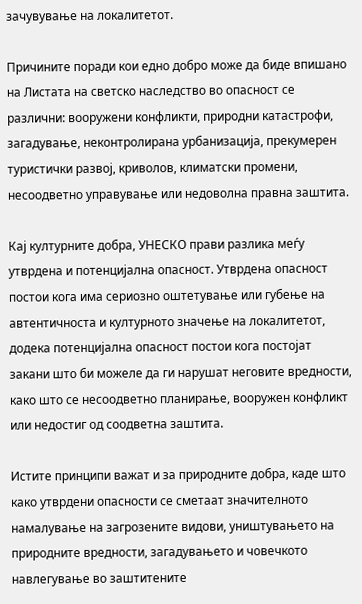зачувување на локалитетот.

Причините поради кои едно добро може да биде впишано на Листата на светско наследство во опасност се различни: вооружени конфликти, природни катастрофи, загадување, неконтролирана урбанизација, прекумерен туристички развој, криволов, климатски промени, несоодветно управување или недоволна правна заштита.

Кај културните добра, УНЕСКО прави разлика меѓу утврдена и потенцијална опасност. Утврдена опасност постои кога има сериозно оштетување или губење на автентичноста и културното значење на локалитетот, додека потенцијална опасност постои кога постојат закани што би можеле да ги нарушат неговите вредности, како што се несоодветно планирање, вооружен конфликт или недостиг од соодветна заштита.

Истите принципи важат и за природните добра, каде што како утврдени опасности се сметаат значителното намалување на загрозените видови, уништувањето на природните вредности, загадувањето и човечкото навлегување во заштитените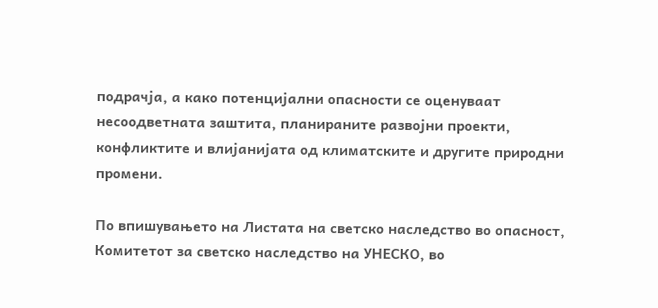подрачја, а како потенцијални опасности се оценуваат несоодветната заштита, планираните развојни проекти, конфликтите и влијанијата од климатските и другите природни промени.

По впишувањето на Листата на светско наследство во опасност, Комитетот за светско наследство на УНЕСКО, во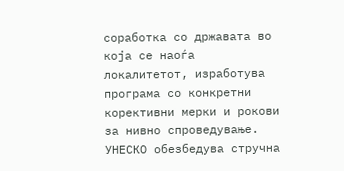соработка со државата во која се наоѓа локалитетот, изработува програма со конкретни корективни мерки и рокови за нивно спроведување. УНЕСКО обезбедува стручна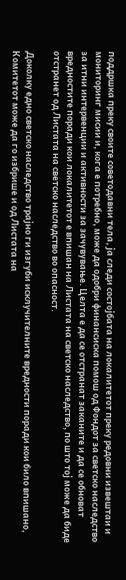поддршка преку своите советодавни тела, ја следи состојбата на локалитетот преку редовни извештаи и мониторинг мисии и, кога е потребно, може да одобри финансиска помош од Фондот за светско наследство за итни интервенции и активности за зачувување. Целта е да се отстранат заканите и да се обноват вредностите поради кои локалитетот е впишан на Листата на светско наследство, по што тој може да биде отстранет од Листата на светско наследство во опасност.

Доколку едно светско наследство трајно ги изгуби исклучителните вредности поради кои било впишано, Комитетот може да го избрише и од Листата на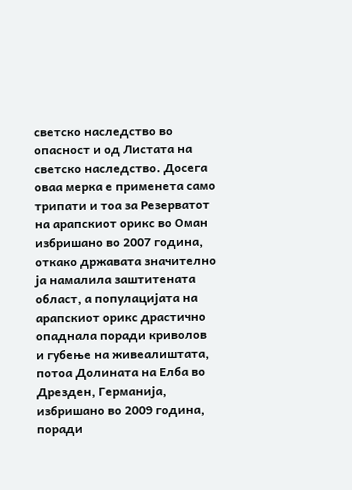светско наследство во опасност и од Листата на светско наследство. Досега оваа мерка е применета само трипати и тоа за Резерватот на арапскиот орикс во Оман избришано во 2007 година, откако државата значително ја намалила заштитената област, а популацијата на арапскиот орикс драстично опаднала поради криволов и губење на живеалиштата, потоа Долината на Елба во Дрезден, Германија, избришано во 2009 година, поради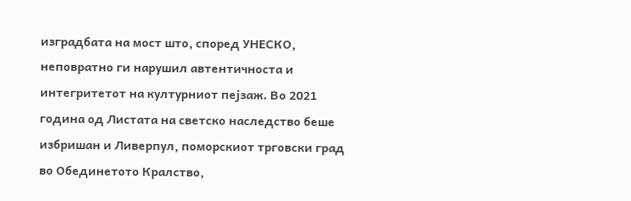изградбата на мост што, според УНЕСКО, неповратно ги нарушил автентичноста и интегритетот на културниот пејзаж. Во 2021 година од Листата на светско наследство беше избришан и Ливерпул, поморскиот трговски град во Обединетото Кралство,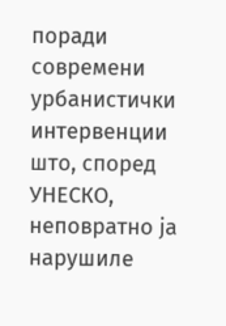поради современи урбанистички интервенции што, според УНЕСКО, неповратно ја нарушиле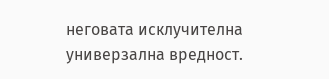неговата исклучителна универзална вредност.